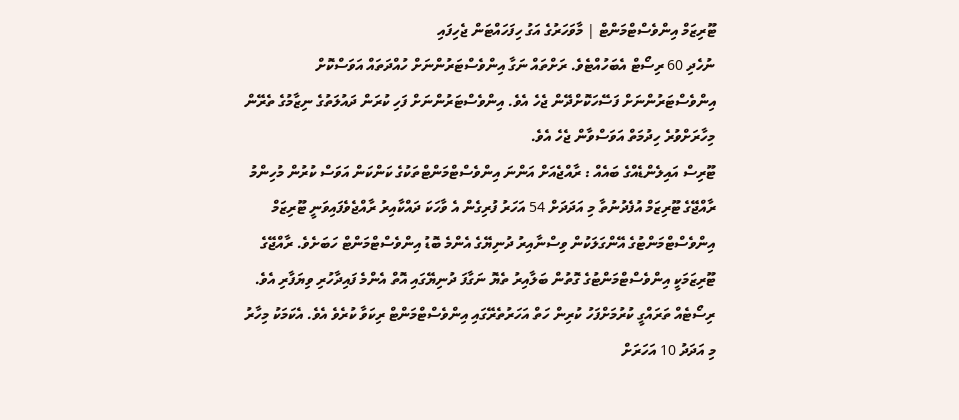ޓޫރިޒަމް އިންވެސްޓްމަންޓް | މާވަހަރުގެ އަގު ހިފަހައްޓަން ޖެހިފައި
ނުހެދި 60 ރިސޯޓް އެބަހުއްޓެވެ. ރަށްތައް ނަގާ އިންވެސްޓަރުންނަށް ހުއްދަތައް އަވަސްކޮށް އިންވެސްޓަރުންނަށް ފަސޭހަކޮށްދޭން ޖެހެ އެވެ. އިންވެސްޓަރުންނަށް ފަހި ކުރަން ދައުލަތުގެ ނިޒާމުގެ ތެރޭން މިހާރަށްވުރެ ހިދުމަތް އަވަސްވާން ޖެހެ އެވެ.
ޓޫރިސް އައިލެންޑެއްގެ ބައެއް : ރާއްޖެއަށް އަންނަ އިންވެސްޓްމަންޓްތަކުގެ ކަންކަން އަވަސް ކުރުން މުހިންމު
ރާއްޖޭގެ ޓޫރިޒަމް އުފެދުނުތާ މި އަދަދަށް 54 އަހަރު ފުރިގެން އެ ވާހަކަ ދައްކާއިރު ރާއްޖެވެފައިވަނީ ޓޫރިޒަމް އިންވެސްޓްމަންޓުގެ އޭންގަލަކުން ވިސްނާއިރު ދުނިޔޭގެ އެންމެ ބޮޑު އިންވެސްޓްމަންޓް ހަބަށެވެ. ރާއްޖޭގެ ޓޫރިޒަމަކީ އިންވެސްޓްމަންޓުގެ ގޮތުން ބަލާއިރު ތެޔޮ ނަގާފަ ދުނިޔޭގައި އޮތް އެންމެ ފައިދާހުރި ވިޔަފާރި އެވެ. ރިސޯޓެއް ތަރައްގީ ކުރުމަށްފަހު ކުރިން ހަތް އަހަރުތެރޭގައި އިންވެސްޓްމަންޓް ރިކަވާ ކުރެވެ އެވެ. އެކަމަކު މިހާރު މި އަދަދު 10 އަހަރަށް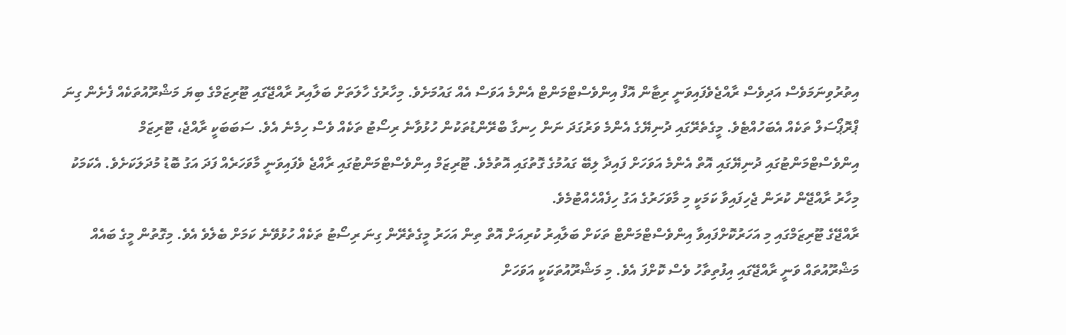އިތުރުވިނަމަވެސް އަދިވެސް ރާއްޖެވެފައިވަނީ ރިޓާން އޮފް އިންވެސްޓްމަންޓް އެންމެ އަވަސް އެއް ގައުމަށެވެ. މިހާރުގެ ހާލަތަށް ބަލާއިރު ރާއްޖޭގައި ޓޫރިޒަމްގެ ބިޔަ މަޝްރޫއުތަކެއް ފެށެން ގިނަ ޕްރޮޕޯސަލް ތަކެއް އެބަހުއްޓެވެ. މީގެތެރޭގައި ދުނިޔޭގެ އެންމެ ވަރުގަދަ ނަން ހިނގާ ބްރޭންޑުތަކުން ހުޅުވާނެ ރިސޯޓު ތަކެއް ވެސް ހިމެނެ އެވެ. ސަބަބަކީ ރާއްޖެ، ޓޫރިޒަމް އިންވެސްޓްމަންޓުގައި ދުނިޔޭގައި އޮތް އެންމެ އަވަހަށް ފައިދާ ލިބޭ ގައުމުގެ ގޮތުގައި އޮތުމެވެ. ޓޫރިޒަމް އިންވެސްޓްމަންޓުގައި ރާއްޖެ ވެފައިވަނީ މާވަހަރެއް ފަދަ އަގު ބޮޑު މުދަލަކަށެވެ. އެކަމަކު މިހާރު ރާއްޖޭން ކުރަން ޖެހިފައިވާ ކަމަކީ މި މާވަހަރުގެ އަގު ހިފެއްހެއްޓުމެވެ.
ރާއްޖޭގެ ޓޫރިޒަމްގައި މި އަހަރުކޮށްފައިވާ އިންވެސްޓްމަންޓް ތަކަށް ބަލާއިރު ކުރިއަށް އޮތް ތިން އަހަރު މީގެތެރޭން ގިނަ ރިސޯޓު ތަކެއް ހުޅުވޭނެ ކަމަށް ބެލެވެ އެވެ. މިގޮތުން މީގެ ބައެއް މަޝްރޫއުތައް ވަނީ ރާއްޖޭގައި އިފުތިތާހު ވެސް ކޮށްފަ އެވެ. މި މަޝްރޫއުތަކަކީ އަވަހަށް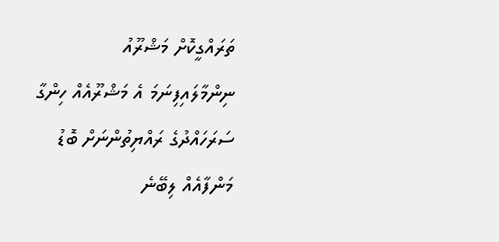ތަރައްގީކޮށް މަޝްރޫއު ނިންމާލައިފިނަމަ އެ މަޝްރޫއެއް ހިންގާ ސަރަހައްދުގެ ރައްޔިތުންނަށް ބޮޑު މަންފާއެއް ލިބޭނެ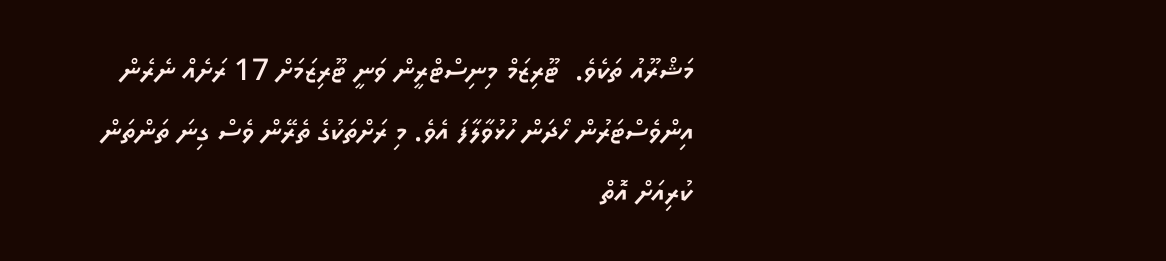މަޝްރޫއު ތަކެވެ.  ޓޫރިޒަމް މިނިސްޓްރީން ވަނީ ޓޫރިޒަމަށް 17 ރަށެއް ނެރެން އިންވެސްޓަރުން ހޯދަން ހުޅުވާލާފަ އެވެ. މި ރަށްތަކުގެ ތެރޭން ވެސް ގިނަ ތަންތަން ކުރިއަށް އޮތް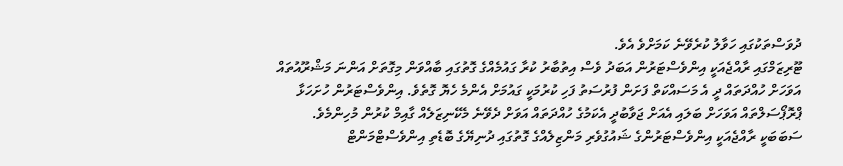ދުވަސްތަކުގައި ހަވާލު ކުރެވޭނެ ކަމަށްވެ އެވެ.
ޓޫރިޒަމްގައި ރާއްޖެއަކީ އިންވެސްޓަރުން އަބަދު ވެސް އިތުބާރު ކުރާ ގައުމެއްގެ ގޮތުގައި ބާއްވަން މިގޮތަށް އަންނަ މަޝްރޫއުތައް އަވަހަށް ހުއްދަތައް ދީ އެ މަސައްކަތް ފަށަން ފުރުސަތު ފަހި ކުރުމަކީ ގައުމަށް އެންމެ ހެޔޮ ގޮތެވެ. އިންވެސްޓަރުން ހުށަހަޅާ ޕްރޮޕޯސަލްތައް އަވަހަށް ބަލައި އެއަށް ޖަވާބުދީ އެކަމުގެ ހުއްދަތައް އަވަށް ދެވޭނެ މެކޭނިޒަލެއް ގާއިމް ކުރުން މުހިންމެވެ. ސަބަބަކީ ރާއްޖެއަކީ އިންވެސްޓަރުންގެ ޝައުގުވެރި މަންޒިލެއްގެ ގޮތުގައި ދުނިޔޭގެ ބޮޑެތި އިންވެސްޓްމަންޓް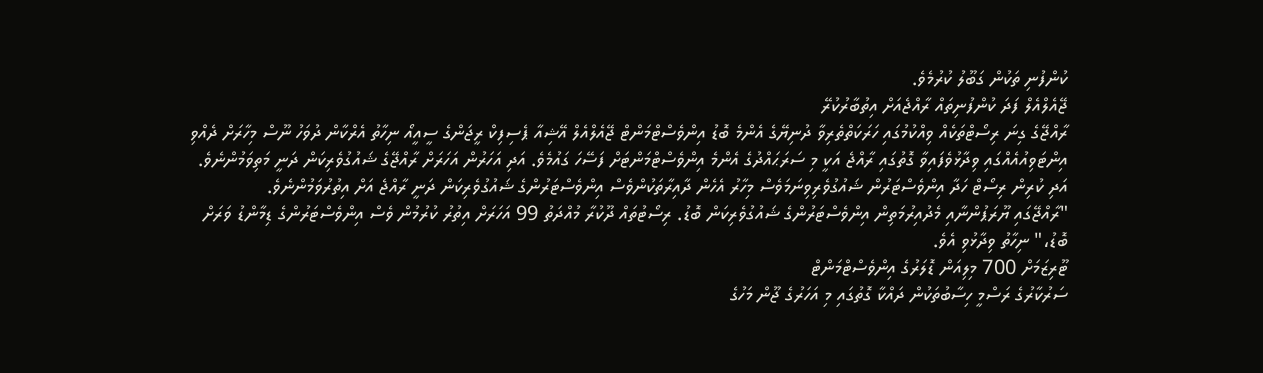ކުންފުނި ތަކުން ގަބޫލު ކުރުމެވެ.
ޖޭއެލްއެލް ފަދަ ކުންފުނިތައް ރާއްޖެއަށް އިތުބާރުކުރޭ
ރާއްޖޭގެ ގިނަ ރިސޯޓްތަކެއް ވިއްކުމުގައި ހަރަކަތްތެރިވާ ދުނިޔޭގެ އެންމެ ބޮޑު އިންވެސްޓްމަންޓް ޖޭއެލްއެލް އޭޝިއާ ޕެސިފިކް ރީޖަންގެ ސީއީއޯ ނިހާތު އެރްކާން ދުވަހު ނޫސް މިހާރަށް ދެއްވި އިންޓަވިއުއެއްގައި ވިދާޅުވެފައިވާ ގޮތުގައި ރާއްޖެ އަކީ މި ސަރަޙައްދުގެ އެންމެ އިންވެސްޓްމަންޓަށް ފަސޭހަ ގައުމެވެ. އަދި އަހަރުން އަހަރަށް ރާއްޖޭގެ ޝައުގުވެރިކަން ދަނީ މަތިވަމުންނެވެ. އަދި ކުރިން ރިސޯޓް ހަދާ އިންވެސްޓަރުން ޝައުގުވެރިވިނަމަވެސް މިހާރު އެހެން ދާއިރާތަކުންވެސް އިންވެސްޓަރުންގެ ޝައުގުވެރިކަން ދަނީ ރާއްޖެ އަށް އިތުރުވަމުންނެވެ.
"ރާއްޖޭގައި ޔޫރަޕުންނާއި މެދުއިރުމަތިން އިންވެސްޓަރުންގެ ޝައުގުވެރިކަން ބޮޑު. ރިސޯޓުތައް ދޫކުރާ މުއްދަތު 99 އަހަރަށް އިތުރު ކުރުމުން ވެސް އިންވެސްޓަރުންގެ ޑިމާންޑު ވަރަށް ބޮޑު،" ނިހާތު ވިދާޅުވި އެވެ.
ޓޫރިޒަމަށް 700 މިލިއަން ޑޮލަރުގެ އިންވެސްޓްމަންޓް
ސަރުކާރުގެ ރަސްމީ ހިސާބުތަކުން ދައްކާ ގޮތުގައި މި އަހަރުގެ ޖޫން މަހުގެ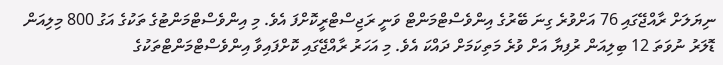ނިޔަލަށް ރާއްޖޭގައި 76 އަށްވުރެ ގިނަ ބޭރުގެ އިންވެސްޓްމަންޓް ވަނީ ރަޖިސްޓްރީކޮށްފަ އެވެ. މި އިންވެސްޓްމަންޓުގެ ތަކުގެ އަގު 800 މިލިއަން ޑޮލަރު ނުވަތަ 12 ބިލިއަން ރުފިޔާ އަށް ވުރެ މަތިކަމަށް ދައްކަ އެވެ. މި އަހަރު ރާއްޖޭގައި ކޮށްފައިވާ އިންވެސްޓްމަންޓްތަކުގެ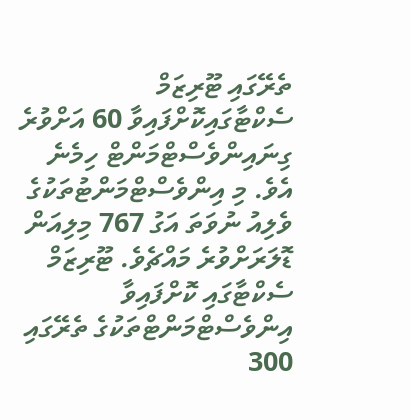ތެރޭގައި ޓޫރިޒަމް ސެކްޓާގައިކޮށްފައިވާ 60 އަށްވުރެ ގިނައިންވެސްޓްމަންޓް ހިމެނެ އެވެ. މި އިންވެސްޓްމަންޓުތަކުގެ ވެލިއު ނުވަތަ އަގު 767 މިލިއަން ޑޮލަރަށްވުރެ މައްޗެވެ. ޓޫރިޒަމް ސެކްޓާގައި ކޮށްފައިވާ އިންވެސްޓްމަންޓްތަކުގެ ތެރޭގައި 300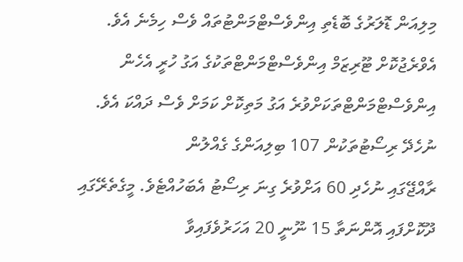މިލިއަން ޑޮލަރުގެ ބޮޑެތި އިންވެސްޓްމަންޓުތައް ވެސް ހިމެނެ އެވެ. އެވްރެޖުކޮށް ޓޫރިޒަމް އިންވެސްޓްމަންޓްތަކުގެ އަގު ހުރީ އެހެން އިންވެސްޓްމަންޓްތަކަށްވުރެ އަގު މަތިކޮށް ކަމަށް ވެސް ދައްކަ އެވެ.
ނުހެދޭ ރިސޯޓުތަކުން 107 ބިލިއަންގެ ގެއްލުން
ރާއްޖޭގައި ނުހެދި 60 އަށްވުރެ ގިނަ ރިސޯޓު އެބަހުއްޓެވެ. މީގެތެރޭގައި ދޫކޮށްފައި އޮންނަތާ 15 ނޫނީ 20 އަހަރުވެފައިވާ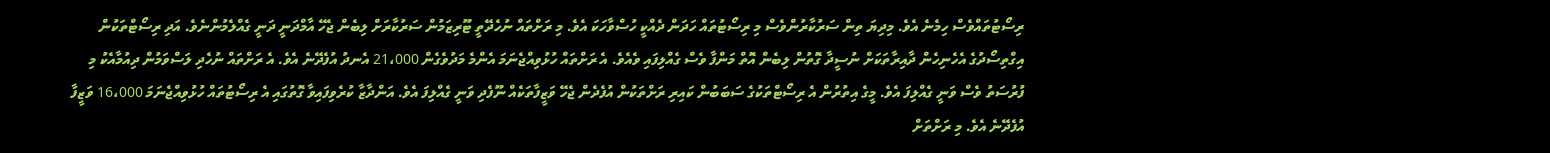ރިސޯޓުތައްވެސް ހިމެނެ އެވެ. މިދިޔަ ތިން ސަރުކާރުންވެސް މި ރިސޯޓުތައް ހަދަން ދެއްކީ ހުސްވާހަކަ އެވެ. މި ރަށްތައް ނުހެދޭތީ ޓޫރިޒަމުން ސަރުކާރަށް ލިބެން ޖެހޭ އާމްދަނީ ދަނީ ގެއްލެމުންނެވެ. އަދި ރިސޯޓްތަކުން އިގްތިސޯދުގެ އެހެނިހެން ދާއިރާތަކަށް ނުސީދާ ގޮތުން ލިބެން އޮތް މަންފާ ވެސް ގެއްލިފައި ވެއެވެ. އެ ރަށްތައް ހުޅުވިއްޖެނަމަ އެންމެ މަދުވެގެން 21،000 އެނދު އުފެދޭނެ އެވެ. އެ ރަށްތައް ނުހެދި ލަސްވަމުން ދިއުމާއެކު މި ފުރުސަތު ވެސް ވަނީ ގެއްލިފަ އެވެ. މީގެ އިތުރުން އެ ރިސޯޓްތަކުގެ ސަބަބުން ކައިރި ރަށްތަކުން އުފެދެން ޖެހޭ ވަޒީފާތަކެއް ނޫފެދި ވަނީ ގެއްލިފަ އެވެ. އަންދާޒާ ކުރެވިފައިވާ ގޮތުގައި އެ ރިސޯޓުތައް ހުޅުވިއްޖެނަމަ 16،000 ވަޒީފާ އުފެދޭނެ އެވެ. މި ރަށްތަށް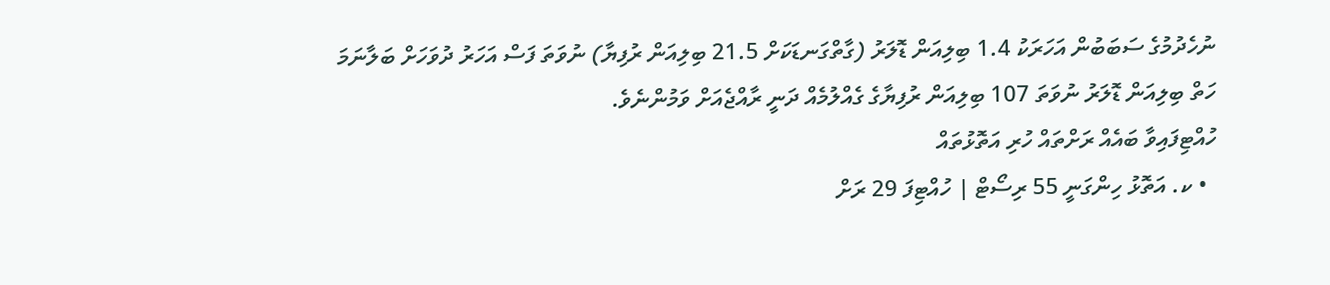ނުހެދުމުގެ ސަބަބުން އަހަރަކު 1.4 ބިލިއަން ޑޮލަރު (ގާތްގަނޑަކަށް 21.5 ބިލިއަން ރުފިޔާ) ނުވަތަ ފަސް އަހަރު ދުވަހަށް ބަލާނަމަ ހަތް ބިލިއަން ޑޮލަރު ނުވަތަ 107 ބިލިއަން ރުފިޔާގެ ގެއްލުމެއް ދަނީ ރާއްޖެއަށް ވަމުންނެވެ.
ހުއްޓިފައިވާ ބައެއް ރަށްތައް ހުރި އަތޮޅުތައް
  • ކ. އަތޮޅު ހިންގަނީ 55 ރިސޯޓް | ހުއްޓިފަ 29 ރަށް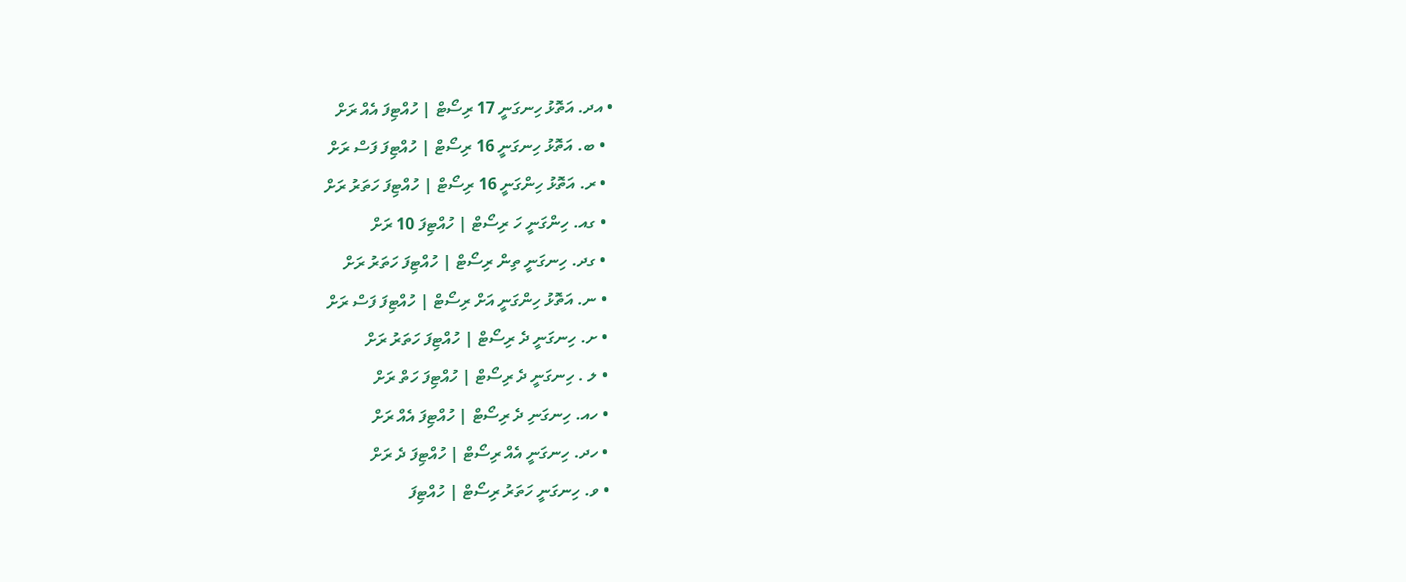• އދ. އަތޮޅު ހިނގަނީ 17 ރިސޯޓް | ހުއްޓިފަ އެއް ރަށް
  • ބ. އަތޮޅު ހިނގަނީ 16 ރިސޯޓް | ހުއްޓިފަ ފަސް ރަށް
  • ރ. އަތޮޅު ހިންގަނީ 16 ރިސޯޓް | ހުއްޓިފަ ހަތަރު ރަށް
  • ގއ. ހިންގަނީ ހަ ރިސޯޓް | ހުއްޓިފަ 10 ރަށް
  • ގދ. ހިނގަނީ ތިން ރިސޯޓް | ހުއްޓިފަ ހަތަރު ރަށް
  • ނ. އަތޮޅު ހިންގަނީ އަށް ރިސޯޓް | ހުއްޓިފަ ފަސް ރަށް
  • ށ. ހިނގަނީ ދެ ރިސޯޓް | ހުއްޓިފަ ހަތަރު ރަށް
  • ލ . ހިނގަނީ ދެ ރިސޯޓް | ހުއްޓިފަ ހަތް ރަށް
  • ހއ. ހިނގަނި ދެ ރިސޯޓް | ހުއްޓިފަ އެއް ރަށް
  • ހދ. ހިނގަނީ އެއް ރިސޯޓް | ހުއްޓިފަ ދެ ރަށް
  • ވ. ހިނގަނީ ހަތަރު ރިސޯޓް | ހުއްޓިފަ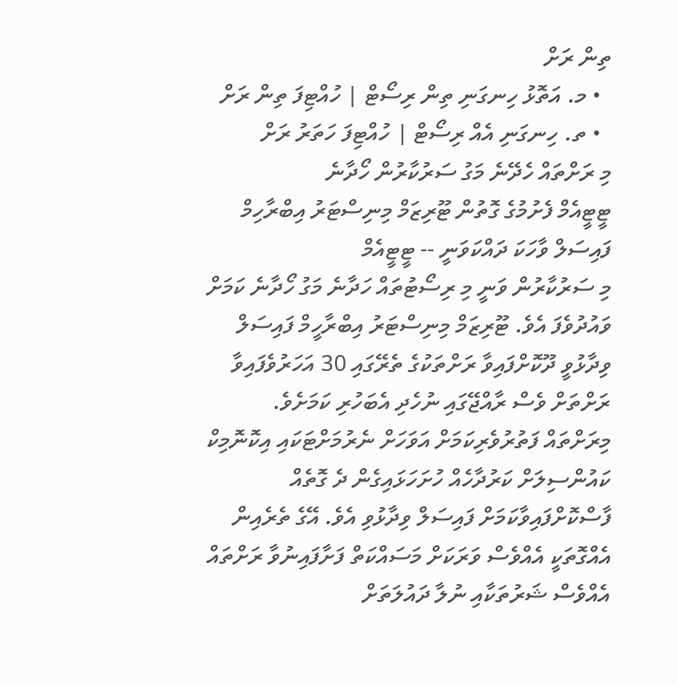ތިން ރަށް
  • މ. އަތޮޅު ހިނގަނި ތިން ރިސޯޓް | ހުއްޓިފަ ތިން ރަށް
  • ތ. ހިނގަނި އެއް ރިސޯޓް | ހުއްޓިފަ ހަތަރު ރަށް
މި ރަށްތައް ހެދޭނެ މަގު ސަރުކާރުން ހޯދާނެ
ޓީޓީއެމް ފެށުމުގެ ގޮތުން ޓޫރިޒަމް މިނިސްޓަރު އިބްރާހިމް ފައިސަލް ވާހަކަ ދައްކަވަނީ -- ޓީޓީއެމް
މި ސަރުކާރުން ވަނީ މި ރިސޯޓުތައް ހަދާނެ މަގު ހޯދާނެ ކަމަށް ވައުދުވެފަ އެވެ. ޓޫރިޒަމް މިނިސްޓަރު އިބްރާހީމް ފައިސަލް ވިދާޅުވީ ދޫކޮށްފައިވާ ރަށްތަކުގެ ތެރޭގައި 30 އަހަރުވެފައިވާ ރަށްތަށް ވެސް ރާއްޖޭގައި ނުހެދި އެބަހުރި ކަމަށެވެ.
މިރަށްތައް ފަތުރުވެރިކަމަށް އަވަހަށް ނެރުމަށްޓަކައި އިކޮނޮމިކް ކައުންސިލަށް ކަރުދާހެއް ހުށަހަޅައިގެން ދެ ގޮތެއް ފާސްކޮށްފައިވާކަމަށް ފައިސަލް ވިދާޅުވި އެވެ. އޭގެ ތެރެއިން އެއްގޮތަކީ އެއްވެސް ވަރަކަށް މަސައްކަތް ފަށާފައިނުވާ ރަށްތައް އެއްވެސް ޝަރުތަކާއި ނުލާ ދައުލަތަށް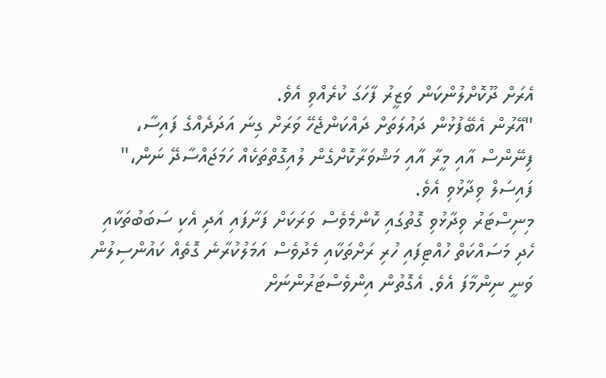އެރަށް ދޫކޮށްލުންކަން ވަޒީރު ފާހަގަ ކުރެއްވި އެވެ.
"އޭރުން އެބޭފުޅުން ދައުލަތަށް ދައްކަންޖެހޭ ވަރަށް ގިނަ އަދަދެއްގެ ފައިސާ، ފިނޭންސް އާއި މީރާ އާއި މަޝްވަރާކޮށްގެން ލުއިގޮތްތަކެއް ހަމަޖައްސާދޭ ނަން،" ފައިސަލް ވިދާޅުވި އެވެ.
މިނިސްޓަރު ވިދާޅުވި ގޮތުގައި ކޮންމެވެސް ވަރަކަށް ފަށާފައި އަދި އެކި ސަބަބުތަކާއި ހެދި މަސައްކަތް ހުއްޓިފައި ހުރި ރަށްތަކާއި މެދުވެސް އަމަލުކުރާނެ ގޮތެއް ކައުންސިލުން ވަނީ ނިންމާފަ އެވެ. އެގޮތުން އިންވެސްޓަރުންނަށް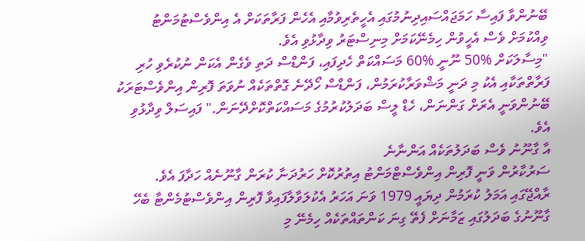ބޭނުންވާ ފައިސާ ހަމަޖައްސައިދިނުމުގައި އެހީތެރިވުމާއި އެހެން ފަރާތަކަށް އެ އިންވެސްޓުމަންޓު ވިއްކުމަށް ވެސް އެހީވުން ހިމެނޭކަމަށް މިނިސްޓަރު ވިދާޅުވި އެވެ.
"މިސާލަކަށް %50 ނޫނީ %60 މަސައްކަތް ހެދިފައި، ފަންޑްސް ދަތި ވެގެން އެކަން ނުކުރެވި ހުރި ފަރާތްތަކާއި އެކު މި ދަނީ މަޝްވަރާކުރަމުން، ފަންޑްސް ހޯދޭނެ ގޮތްތަކެއް ނުވަތަ ފޮރިން އިންވެސްޓަރަކު ބޭނުންވަނީ އެރަށް ގަންނަން، ހެޑް ލީސް ބަދަލުކުރުމުގެ މަސައްކަތްކޮށްދޭނަން." ފައިސަލް ވިދާޅުވި އެވެ.
އާ ގާނޫނު ވެސް ބަދަލުތަކެއް އަންނާނެ
ސަރުކާރުން ވަނީ ފޮރިން އިންވެސްޓްމަންޓު އިތުރުކޮށް ހަރުދަނާ ކުރަން ގާނޫނެއް ހަދާފަ އެވެ. ރާއްޖޭގައި އަމަލު ކުރަމުން ދިޔައީ 1979 ވަނަ އަހަރު އެކުލަވާލާފައިވާ ފޮރިން އިންވެސްޓުމެންޓާ ބެހޭ ގާނޫނުގެ ބަދަލުގައި ޒަމާނަށް ފެތޭ ގިނަ ކަންތައްތަކެއް ހިމެނޭ މި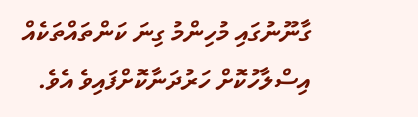ގާނޫނުގައި މުހިންމު ގިނަ ކަންތައްތަކެއް އިސްލާހުކޮށް ހަރުދަނާކޮށްފައިވެ އެވެ.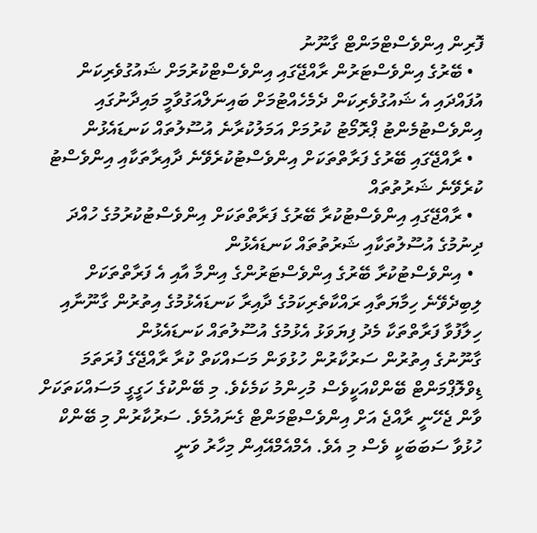ފޮރިން އިންވެސްޓްމަންޓް ގާނޫނު
  • ބޭރުގެ އިންވެސްޓަރުން ރާއްޖޭގައި އިންވެސްޓްކުރުމަށް ޝައުގުވެރިކަން އުފައްދައި އެ ޝައުގުވެރިކަން ދެމެހެއްޓުމަށް ބައިނަލްއަގުވާމީ މައިދާނުގައި އިންވެސްޓުމެންޓު ޕްރޮމޯޓު ކުރުމަށް އަމަލުކުރާނެ އުސޫލުތައް ކަނޑައެޅުން
  • ރާއްޖޭގައި ބޭރުގެ ފަރާތްތަކަށް އިންވެސްޓުކުރެވޭނެ ދާއިރާތަކާއި އިންވެސްޓު ކުރެވޭނެ ޝަރުތުތައް
  • ރާއްޖޭގައި އިންވެސްޓުކުރާ ބޭރުގެ ފަރާތްތަކަށް އިންވެސްޓުކުރުމުގެ ހުއްދަ ދިނުމުގެ އުސޫލުތަކާއި ޝަރުތުތައް ކަނޑައެޅުން
  • އިންވެސްޓުކުރާ ބޭރުގެ އިންވެސްޓަރުންގެ އިންމާ އާއި އެ ފަރާތްތަކަށް ލިބިދެވޭނެ ހިމާޔަތާއި ރައްކާތެރިކަމުގެ ދާއިރާ ކަނޑައެޅުމުގެ އިތުރުން ގާނޫނާއި ހިލާފުވާ ފަރާތްތަކާ މެދު ފިޔަވަޅު އެޅުމުގެ އުސޫލުތައް ކަނޑައެޅުން
ގާނޫނުގެ އިތުރުން ސަރުކާރުން ހުޅުވަން މަސައްކަތް ކުރާ ރާއްޖޭގެ ފުރަތަމަ ޑިވްލޮޕްމަންޓް ބޭންކްއަކީވެސް މުހިންމު ކަމެކެވެ. މި ބޭންކުގެ ހަގީގީ މަސައްކަތަކަށް ވާން ޖެހޭނީ ރާއްޖެ އަށް އިންވެސްޓްމަންޓް ގެނައުމެވެ. ސަރުކާރުން މި ބޭންކް ހުޅުވާ ސަބަބަކީ ވެސް މި އެވެ. އެމްއެމްއޭއިން މިހާރު ވަނީ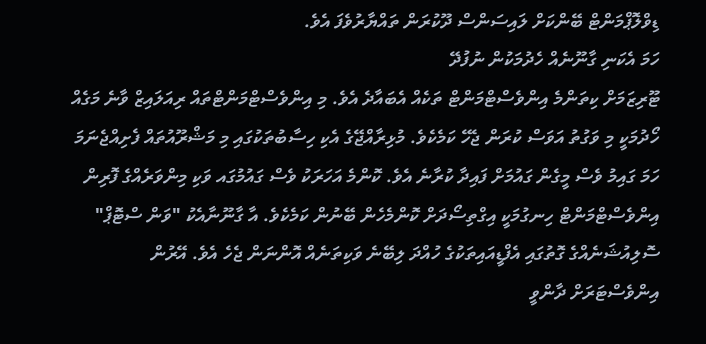ޑިވްލޮޕްމަންޓް ބޭންކަށް ލައިސަންސް ދޫކުރަން ތައްޔާރުވެފަ އެވެ.
ހަމަ އެކަނި ގާނޫނެއް ހެދުމަކުން ނުފުދޭ
ޓޫރިޒަމަށް ކިތަންމެ އިންވެސްޓްމަންޓް ތަކެއް އެބައާދެ އެވެ. މި އިންވެސްޓްމަންޓްތައް ރިއަލައިޒް ވާނެ މަގެއް ހޯދުމަކީ މި ވަގުތު އަވަސް ކުރަން ޖެހޭ ކަމެކެވެ. މުޅިރާއްޖޭގެ އެކި ހިސާބުތަކުގައި މި މަޝްރޫއުތައް ފެށިއްޖެނަމަ ހަމަ ގައިމު ވެސް މީގެން ގައުމަށް ފައިދާ ކުރާނެ އެވެ. ކޮންމެ އަހަރަކު ވެސް ގައުމުގައ ވަކި މިންވަރެއްގެ ފޮރިން އިންވެސްޓްމަންޓް ހިނގުމަކީ އިގްތިސޯދަށް ކޮންމެހެން ބޭނުން ކަމެކެވެ. އާ ގާނޫނާއެކު "ވަން ސްޓޮޕް" ސޮލިއުޝަނެއްގެ ގޮތުގައި އެފްޑީއައިތަކުގެ ހުއްދަ ލިބޭނެ ވަކިތަނެއް އޮންނަން ޖެހެ އެވެ. އޭރުން އިންވެސްޓަރަށް ދާންވީ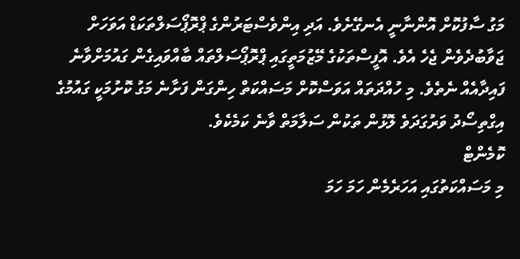މަގު ސާފުކޮށް އޮންނާނީ އެނގޭށެވެ. އަދި އިންވެސްޓަރުންގެ ޕްރޮޕޯސަލްތަކަޑް އަވަހަށް ޖަވާބުދެވެން ޖެހެ އެވެ. އޮފީސްތަކުގެ މޭޒުމަތީގައި ޕްރޮޕޯސަލްތައް ބާއްވައިގެން ގައުމަށްވާނެ ފައިދާއެއް ނެތެވެ. މި ހުއްދަތައް އަވަސްކޮށް މަސައްކަތް ހިންގަން ފަށާނެ މަގު ކޮށުމަކީ ގައުމުގެ އިގްތިސޯދު ވަރުގަދަވެ ލޮޅުން ތަކުން ސަލާމަތް ވާނެ ކަމެކެވެ.
ކޮމެންޓް
މި މަސައްކަތުގައި އަހަރެމެން ހަމަ ހަމަ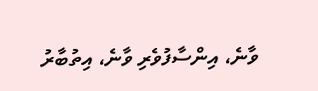ވާނެ، އިންސާފުވެރި ވާނެ، އިތުބާރު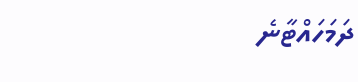ދަމަހައްޓާނެ